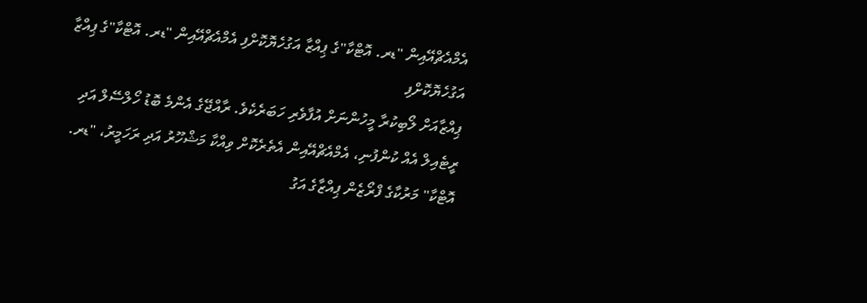އެމްއެޗްއޭއިން "ޑރ. އޮޓްކާ"ގެ ޕިއްޒާ އަގުހެޔޮކޮށްފި އެމްއެޗްއޭއިން "ޑރ. އޮޓްކާ"ގެ ޕިއްޒާ އަގުހެޔޮކޮށްފި
ޕިއްޒާއަށް ލޯބިކުރާ މީހުންނަށް އުފާވެރި ހަބަރެކެވެ. ރާއްޖޭގެ އެންމެ ބޮޑު ހޯލްސޭލް އަދި ރީޓެއިލް އެއް ކުންފުނި، އެމްއެޗްއޭއިން އެތެރެކޮށް ވިއްކާ މަޝްހޫރު އަދި ރަހަމީރު، "ޑރ. އޮޓްކާ" މަރުކާގެ ފްރޯޒެން ޕިއްޒާގެ އަގު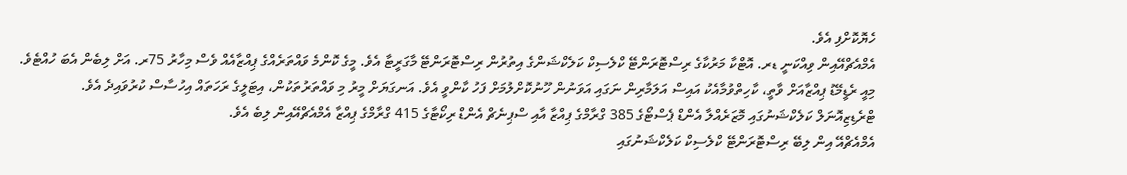ހެޔޮކޮށްފި އެވެ.
އެމްއެޗްއޭއިން ވިއްކަނީ ޑރ. އޮޓްކާ މަރުކާގެ ރިސްޓޮރަންޓޭ ކްލެސިކް ކަލެކްޝަންގެ އިތުރުން ރިސްޓޮރަންޓޭ މާގަރީޓާ އެވެ. މީގެ ކޮންމެ ވައްތަރެއްގެ ޕިއްޒާއެއް ވެސް މިހާރު 75ރ. އަށް ލިބެން އެބަ ހުއްޓެވެ.
މިއީ ރެޑީމޭޑު ޕިއްޒާއަށް ވާތީ، ކާހިތްވުމާއެކު އައިސް އަލަމާރިން ނަގައި އަވަނުން ހޫނުކޮށްލުމަށް ފަހު ކާންވީ އެވެ. އަނގަޔަށް މީރު މި ވައްތަރުތަކުން، އިޓަލީގެ ރަހަތައް އިހުސާސް ކުރުވައިދެ އެވެ.
ޓްރެޑިޒިއޮނަލް ކަލެކްޝަނުގައި މޮޒަރެއްލާ އެންޑް ޕެސްޓޯގެ 385 ގްރާމްގެ ޕިއްޒާ އާއި ސްޕިނެޗް އެންޑް ރިކޯޓާގެ 415 ގްރާމްގެ ޕިއްޒާ އެމްއެޗްއޭއިން ލިބެ އެވެ.
އެމްއެޗްއޭ އިން ލިބޭ ރިސްޓޮރަންޓޭ ކްލެސިކް ކަލެކްޝަނުގައި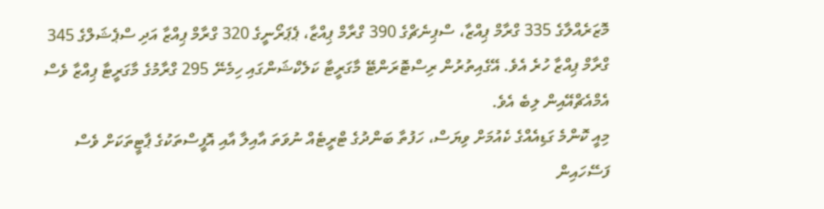މޮޒަރެއްލާގެ 335 ގްރާމް ޕިއްޒާ، ސްޕިނެޗްގެ 390 ގްރާމް ޕިއްޒާ، ޕެޕަރޯނީގެ 320 ގްރާމް ޕިއްޒާ އަދި ސްޕެޝަލްގެ 345 ގްރާމް ޕިއްޒާ ހުރެ އެވެ. އޭގެއިތުރުން ރިސްޓޮރަންޓޭ މާގަރީޓާ ކަލެކްޝަންގައި ހިމެނޭ 295 ގްރާމުގެ މާގަރީޓާ ޕިއްޒާ ވެސް އެމްއެޗްއޭއިން ލިބެ އެވެ.
މިއީ ކޮންމެ ގަޑިއެއްގެ ކެއުމަށް ވިޔަސް، ހަފުތާ ބަންދުގެ ޓްރީޓެއް ނުވަތަ އާއިލާ އާއި އޮފީސްތަކުގެ ޕާޓީތަކަށް ވެސް ފަސޭހައިން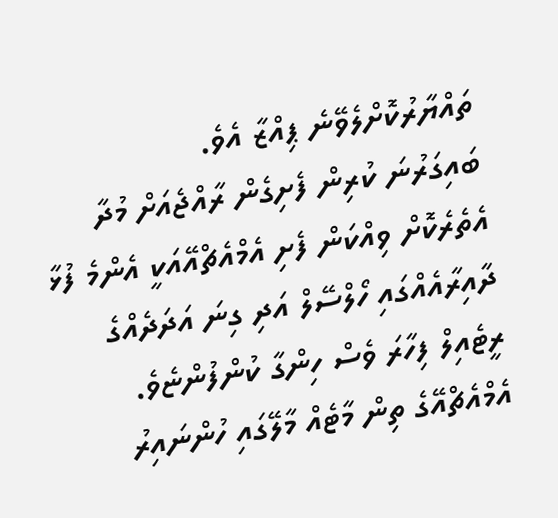ތައްޔާރުކޮށްލެވޭނެ ޕިއްޒާ އެވެ.
ބައިގަރުނަ ކުރިން ފެށިގެން ރާއްޖެއަށް މުދާ އެތެރެކޮށް ވިއްކަން ފެށި އެމްއެޗްއޭއަކީ އެންމެ ފުޅާ ދާއިރާއެއްގައި ހޯލްސޭލް އަދި ގިނަ އަދަދެއްގެ ރީޓެއިލް ފިހާރަ ވެސް ހިންގާ ކުންފުންޏެވެ.
އެމްއެޗްއޭގެ ތިން މާޓެއް މާލޭގައި ހުންނައިރު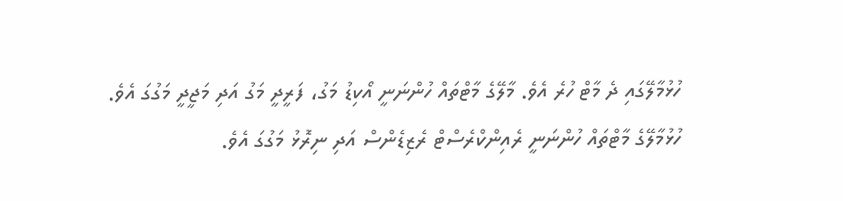ހުޅުމާލޭގައި ދެ މާޓް ހުރެ އެވެ. މާލޭގެ މާޓްތައް ހުންނަނީ އޯކިޑު މަގު، ފަރީދީ މަގު އަދި މަޖީދީ މަގުގަ އެވެ. ހުޅުމާލޭގެ މާޓްތައް ހުންނަނީ ރެއިންކްރެސްޓް ރެޒިޑެންސް އަދި ނިރޮޅު މަގުގަ އެވެ.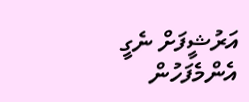އަރުޝީފަށް ނެގީ
އެންމެފަހުން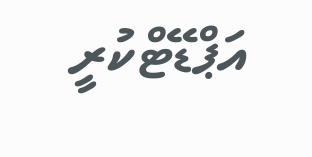އަޕްޑޭޓްކުރީ